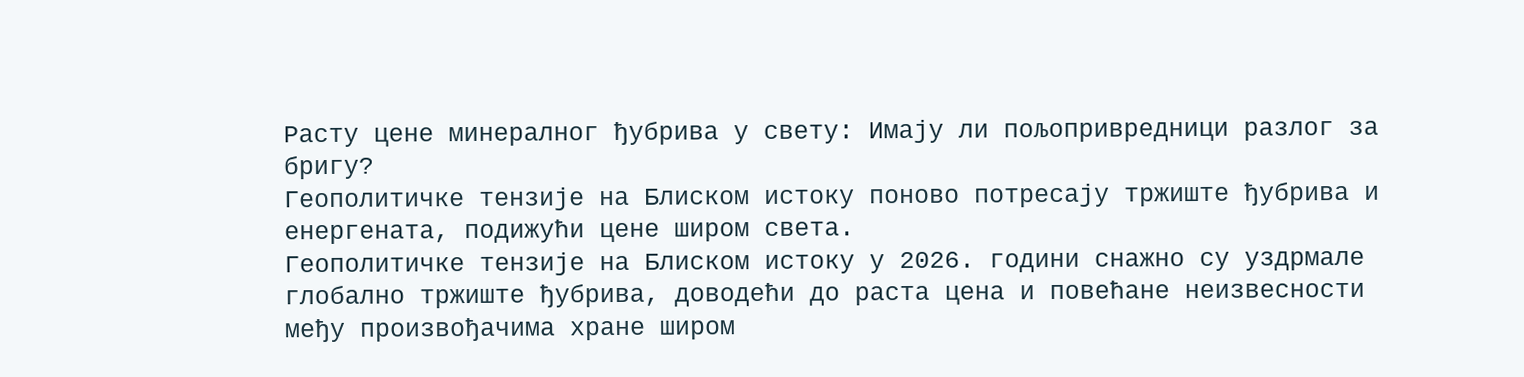Расту цене минералног ђубрива у свету: Имају ли пољопривредници разлог за бригу?
Геополитичке тензије на Блиском истоку поново потресају тржиште ђубрива и енергената, подижући цене широм света.
Геополитичке тензије на Блиском истоку у 2026. години снажно су уздрмале глобално тржиште ђубрива, доводећи до раста цена и повећане неизвесности међу произвођачима хране широм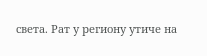света. Рат у региону утиче на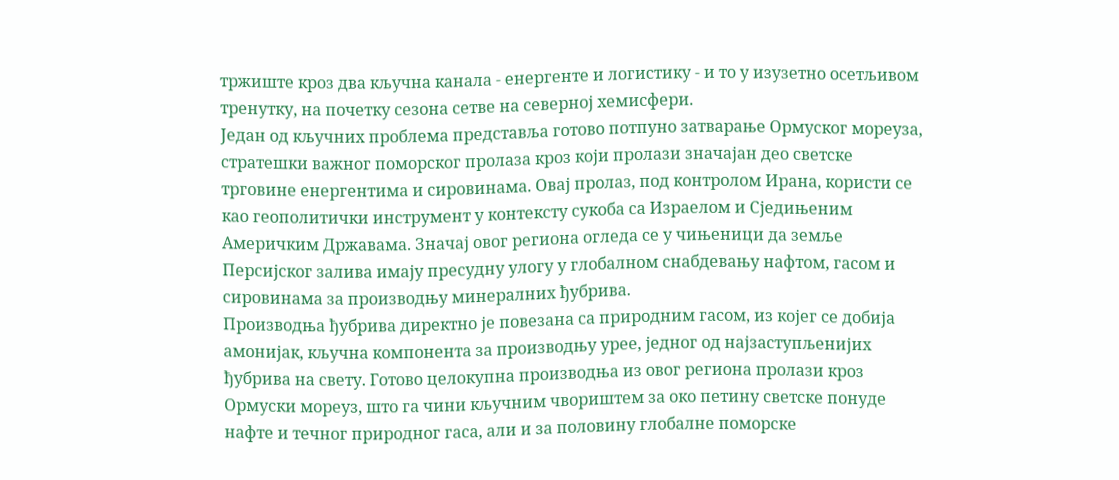тржиште кроз два кључна канала - енергенте и логистику - и то у изузетно осетљивом тренутку, на почетку сезона сетве на северној хемисфери.
Један од кључних проблема представља готово потпуно затварање Ормуског мореуза, стратешки важног поморског пролаза кроз који пролази значајан део светске трговине енергентима и сировинама. Овај пролаз, под контролом Ирана, користи се као геополитички инструмент у контексту сукоба са Израелом и Сједињеним Америчким Државама. Значај овог региона огледа се у чињеници да земље Персијског залива имају пресудну улогу у глобалном снабдевању нафтом, гасом и сировинама за производњу минералних ђубрива.
Производња ђубрива директно је повезана са природним гасом, из којег се добија амонијак, кључна компонента за производњу урее, једног од најзаступљенијих ђубрива на свету. Готово целокупна производња из овог региона пролази кроз Ормуски мореуз, што га чини кључним чвориштем за око петину светске понуде нафте и течног природног гаса, али и за половину глобалне поморске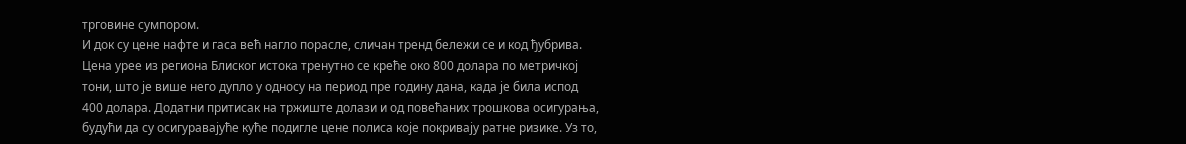трговине сумпором.
И док су цене нафте и гаса већ нагло порасле, сличан тренд бележи се и код ђубрива. Цена урее из региона Блиског истока тренутно се креће око 800 долара по метричкој тони, што је више него дупло у односу на период пре годину дана, када је била испод 400 долара. Додатни притисак на тржиште долази и од повећаних трошкова осигурања, будући да су осигуравајуће куће подигле цене полиса које покривају ратне ризике. Уз то,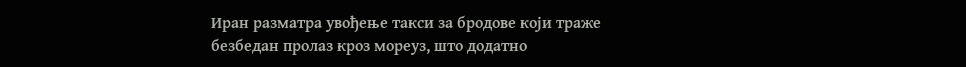Иран разматра увођење такси за бродове који траже безбедан пролаз кроз мореуз, што додатно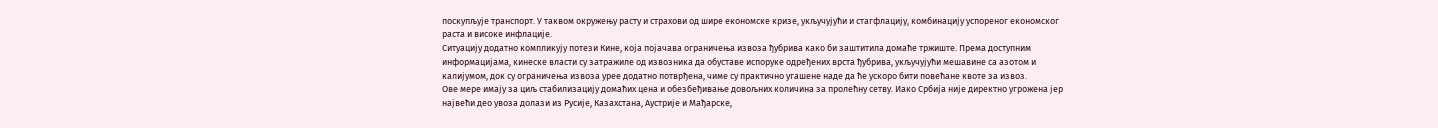поскупљује транспорт. У таквом окружењу расту и страхови од шире економске кризе, укључујући и стагфлацију, комбинацију успореног економског раста и високе инфлације.
Ситуацију додатно компликују потези Кине, која појачава ограничења извоза ђубрива како би заштитила домаће тржиште. Према доступним информацијама, кинеске власти су затражиле од извозника да обуставе испоруке одређених врста ђубрива, укључујући мешавине са азотом и калијумом, док су ограничења извоза урее додатно потврђена, чиме су практично угашене наде да ће ускоро бити повећане квоте за извоз.
Ове мере имају за циљ стабилизацију домаћих цена и обезбеђивање довољних количина за пролећну сетву. Иако Србија није директно угрожена јер највећи део увоза долази из Русије, Казахстана, Аустрије и Мађарске,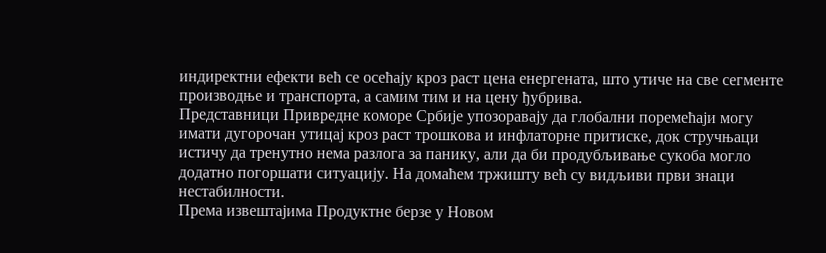индиректни ефекти већ се осећају кроз раст цена енергената, што утиче на све сегменте производње и транспорта, а самим тим и на цену ђубрива.
Представници Привредне коморе Србије упозоравају да глобални поремећаји могу имати дугорочан утицај кроз раст трошкова и инфлаторне притиске, док стручњаци истичу да тренутно нема разлога за панику, али да би продубљивање сукоба могло додатно погоршати ситуацију. На домаћем тржишту већ су видљиви први знаци нестабилности.
Према извештајима Продуктне берзе у Новом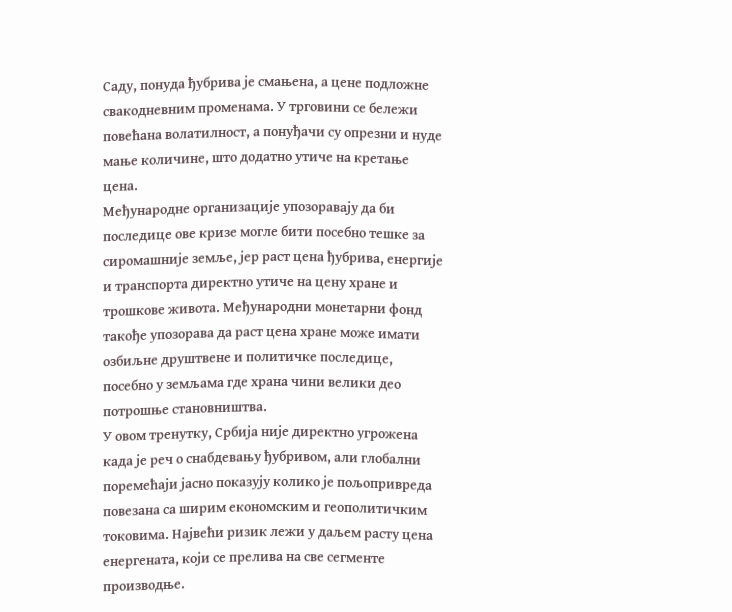Саду, понуда ђубрива је смањена, а цене подложне свакодневним променама. У трговини се бележи повећана волатилност, а понуђачи су опрезни и нуде мање количине, што додатно утиче на кретање цена.
Међународне организације упозоравају да би последице ове кризе могле бити посебно тешке за сиромашније земље, јер раст цена ђубрива, енергије и транспорта директно утиче на цену хране и трошкове живота. Међународни монетарни фонд такође упозорава да раст цена хране може имати озбиљне друштвене и политичке последице, посебно у земљама где храна чини велики део потрошње становништва.
У овом тренутку, Србија није директно угрожена када је реч о снабдевању ђубривом, али глобални поремећаји јасно показују колико је пољопривреда повезана са ширим економским и геополитичким токовима. Највећи ризик лежи у даљем расту цена енергената, који се прелива на све сегменте производње.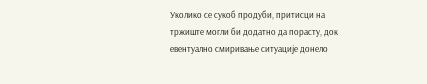Уколико се сукоб продуби, притисци на тржиште могли би додатно да порасту, док евентуално смиривање ситуације донело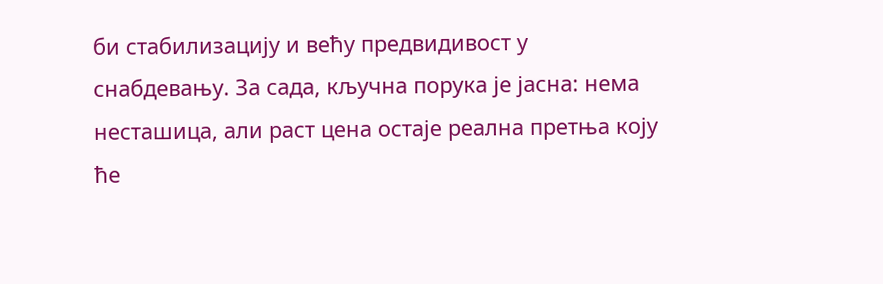би стабилизацију и већу предвидивост у снабдевању. За сада, кључна порука је јасна: нема несташица, али раст цена остаје реална претња коју ће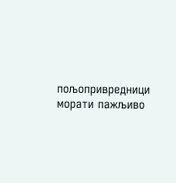пољопривредници морати пажљиво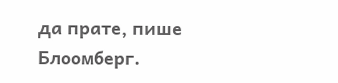да прате, пише Блоомберг.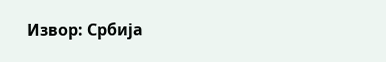Извор: Србија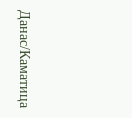Данас/Каматица